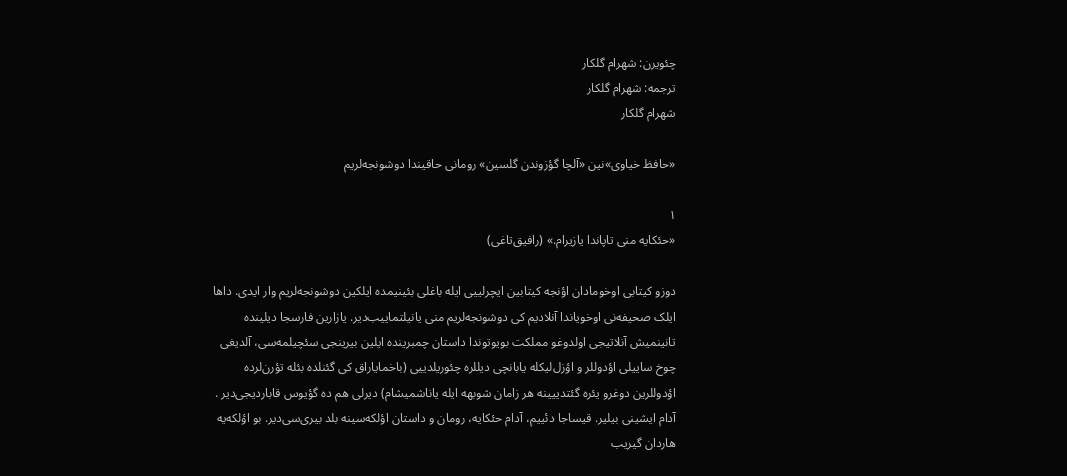چئویرن: شهرام گلکار
ترجمه: شهرام گلکار
شهرام گلکار

«حافظ خیاوی»نین «آلچا گؤزوندن گلسین» رومانی حاقیندا دوشونجه‌لریم

١
«حئکایه منی تاپاندا یازیرام.» (رافیق‌تاغی)

دوزو کیتابی اوخومادان اؤنجه کیتابین ایچرلییی ایله باغلی بئینیمده ایلکین دوشونجه‌لریم وار ایدی. داها ایلک صحیفه‌نی اوخویاندا آنلادیم کی دوشونجه‌لریم منی یانیلتماییب‌دیر. یازارین فارسجا دیلینده تانینمیش آنلاتیجی اولدوغو مملکت بویوتوندا داستان چمبرینده ایلین بیرینجی سئچیلمه‌سی، آلدیغی چوخ ساییلی اؤدوللر و اؤزل‌لیکله یابانچی دیللره چئوریلدییی (باخمایاراق کی گئنلده بئله تؤرن‌لرده اؤدوللرین دوغرو یئره گئتدییینه هر زامان شوبهه ایله یاناشمیشام) دیرلی هم ده گؤیوس قاباردیجی‌دیر . آدام ایشینی بیلیر. قیساجا دئییم، آدام حئکایه، رومان و داستان اؤلکه‌سینه بلد بیری‌سی‌دیر. بو اؤلکه‌یه هاردان گیریب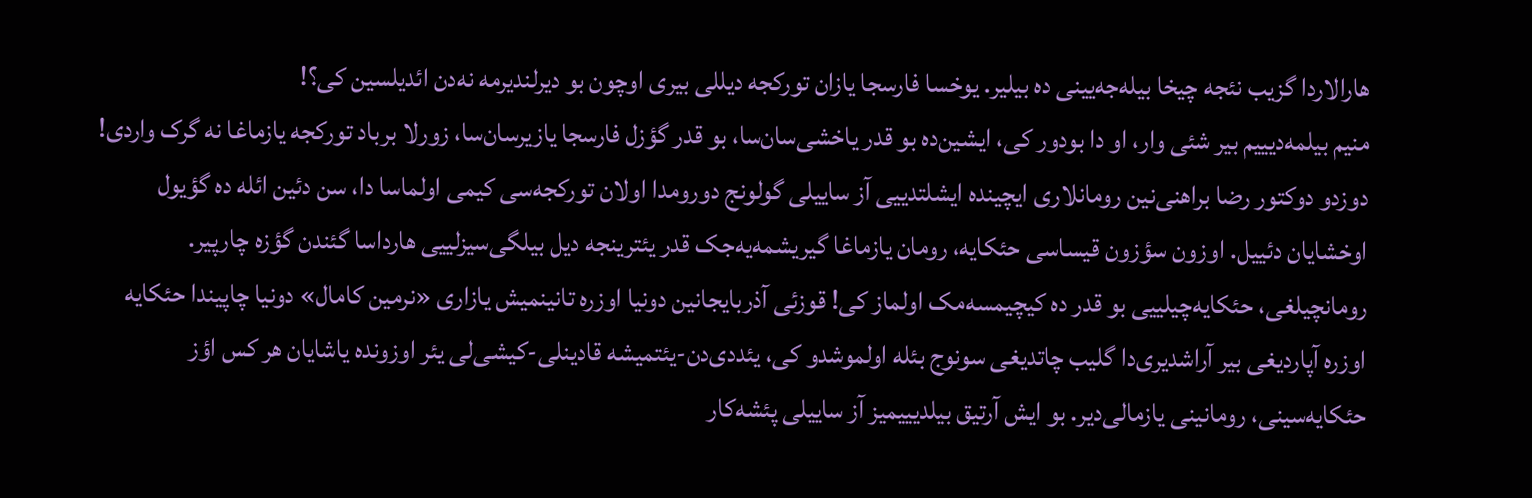هارالاردا گزیب نئجه چیخا بیله‌جه‌یینی ده بیلیر. یوخسا فارسجا یازان تورکجه دیللی بیری اوچون بو دیرلندیرمه نه‌دن ائدیلسین کی؟!
منیم بیلمه‌دیییم بیر شئی وار، او دا بودور کی، ایشین‌ده بو قدر یاخشی‌سان‌سا، بو قدر گؤزل فارسجا یازیرسان‌سا، زورلا برباد تورکجه یازماغا نه گرک واردی! دوزدو دوکتور رضا براهنی‌نین رومانلاری ایچینده ایشلتدییی آز ساییلی گولونج دورومدا اولان تورکجه‌سی کیمی اولماسا دا، سن دئین ائله ده گؤیول اوخشایان دئییل. اوزون سؤزون قیساسی حئکایه، رومان یازماغا گیریشمه‌یه‌جک قدر یئترینجه دیل بیلگی‌سیزلییی هارداسا گئندن گؤزه چارپیر. رومانچیلغی، حئکایه‌چیلییی بو قدر ده کیچیمسه‌مک اولماز کی! قوزئی آذربایجانین دونیا اوزره تانینمیش یازاری «نرمین کامال» دونیا چاپیندا حئکایه اوزره آپاردیغی بیر آراشدیری‌دا گلیب چاتدیغی سونوج بئله اولموشدو کی، یئددی‌دن-یئتمیشه قادینلی-کیشی‌لی یئر اوزونده یاشایان هر کس اؤز حئکایه‌سینی، رومانینی یازمالی‌دیر. بو ایش آرتیق بیلدیییمیز آز ساییلی پئشه‌کار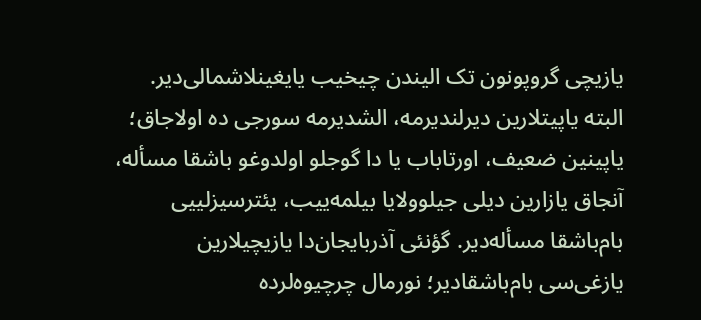یازیچی گروپونون تک ‌الیندن چیخیب یایغینلاشمالی‌دیر. البته یاپیتلارین دیرلندیرمه، الشدیرمه سورجی ده اولاجاق؛ یاپینین ضعیف، اورتاباب یا دا گوجلو اولدوغو باشقا مسأله‌، آنجاق یازارین دیلی جیلوولایا بیلمه‌ییب، یئترسیزلییی بام‌باشقا مسأله‌دیر. گؤنئی آذربایجان‌دا یازیچیلارین یازغی‌سی بام‌باشقادیر؛ نورمال چرچیوه‌لرده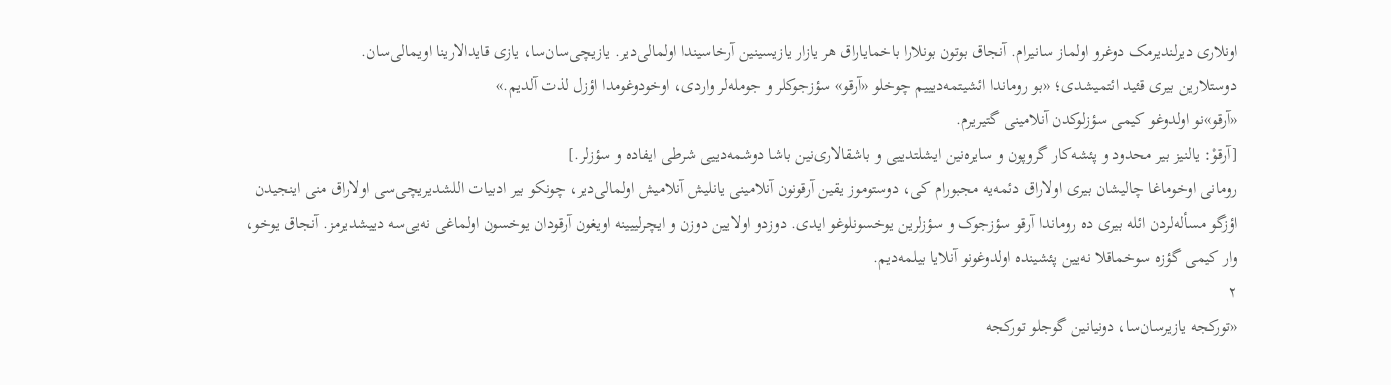اونلاری دیرلندیرمک دوغرو اولماز سانیرام. آنجاق بوتون بونلارا باخمایاراق هر یازار یازیسینین آرخاسیندا اولمالی‌دیر. یازیچی‌سان‌سا، یازی قایدالارینا اویمالی‌سان.
دوستلارین بیری قئید ائتمیشدی؛ «بو روماندا ائشیتمه‌دیییم چوخلو «آرقو» سؤزجوکلر و جومله‌لر واردی، اوخودوغومدا اؤزل لذت آلدیم.»
«آرقو»نو اولدوغو کیمی سؤزلوکدن آنلامینی گتیریرم.
[آرقوْ: یالنیز بیر محدود و پئشه‌کار گروپون و سایره‌نین ایشلتدییی و باشقالاری‌نین باشا دوشمه‌دییی شرطی ایفاده و سؤزلر.]
رومانی اوخوماغا چالیشان بیری اولاراق دئمه‌یه مجبورام کی، دوستوموز یقین آرقونون آنلامینی یانلیش آنلامیش اولمالی‌دیر، چونکو بیر ادبیات اللشدیریچی‌سی اولاراق منی اینجیدن اؤزگو مسأله‌لردن ائله بیری ده روماندا آرقو سؤزجوک و سؤزلرین یوخسونلوغو ایدی. دوزدو اولایین دوزن و ایچرلییینه اویغون آرقودان یوخسون اولماغی نه‌یی‌سه دییشدیرمز. آنجاق یوخو، وار کیمی گؤزه سوخماقلا نه‌یین پئشینده اولدوغونو آنلایا بیلمه‌د‌یم.
٢
«تورکجه یازیرسان‌سا، دونیانین گوجلو تورکجه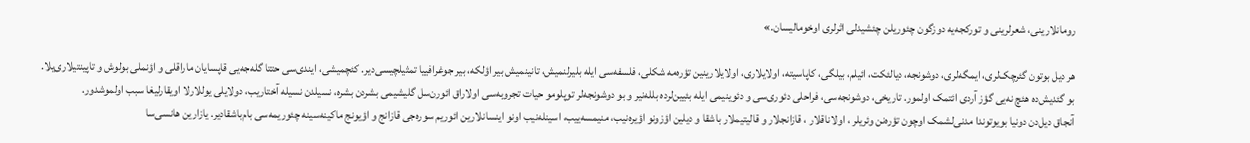رومانلارینی، شعرلرینی و تورکجه‌یه دوزگون چئوریلن چئشیدلی اثرلری اوخومالیسان.»

هر دیل بوتون گئرچک‌لری، ایمگه‌لری، دوشونجه، دیالئکت، ائیلم، بیلگی، کاپاسیته، اولایلاری، اولایلارینین تؤره‌مه شکلی، فلسفه‌سی‌ ایله بلیرلنمیش، تانینمیش بیر اؤلکه، بیر جوغرافییا تمثیلچیسی‌دیر. کئچمیشی، ایندی‌سی حتتا گله‌جه‌یی قاپسایان ماراقلی و اؤنملی بولوش و تاپینتیلاری‌یلا. بو گئدیش‌ده هئچ نه‌یی گؤز آردی ائتمک اولمور. تاریخی، دوشونجه‌سی‌، فراحلی دئوری‌سی و دئوینیمی ایله بئیین‌لرده بلله‌نیر و بو دوشونجه‌لر توپلومو حیات تجروبه‌سی اولاراق ائورن‌سل گلیشیمی بشردن بشره، نسیلدن نسیله آختاریب، دولایلی یوللارلا اویقارلیغا سبب اولموشدور.
آنجاق دیل‌دن دونیا بویوتوندا مدنی‌‌لشمک اوچون تؤره‌نن وئریلر ، اولاناقلار ، قازانجلار و قالیتیملار باشقا و دیلین اؤزونو اؤیره‌نیب، منیمسه‌ییب، اسینله‌نیب اونو اینسانلارین ائوریم سوره‌جی قازانج و اؤیونج ماکینه‌سینه چئوریمه‌سی بام‌باشقادیر. یازارین هانسی‌سا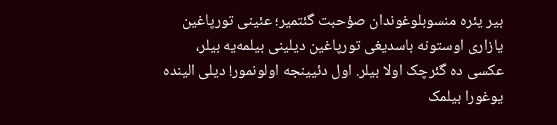بیر یئره منسوبلوغوندان صؤحبت گئتمیر؛ عئینی تورپاغین یازاری اوستونه باسدیغی تورپاغین دیلینی بیلمه‌یه بیلر، عکسی ده گئرچک اولا بیلر. اول دئیینجه اولونمور! دیلی الینده یوغورا بیلمک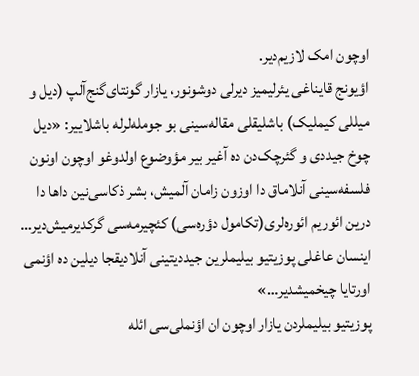اوچون امک لازیم‌دیر.
اؤیونج قایناغی یئرلیمیز دیرلی دوشونور، یازار گونتای‌گنج‌آلپ (دیل و میللی کیملیک) باشلیقلی مقاله‌سینی بو جومله‌لرله باشلاییر: «دیل چوخ جیددی و گئرچک‌دن ده آغیر بیر مؤوضوع اولدوغو اوچون اونون فلسفه‌سینی آنلاماق دا اوزون زامان آلمیش، بشر ذکاسی‌نین داها دا درین ائوریم ائوره‌لری(تکامول دؤره‌سی) کئچیرمه‌سی گرکدیرمیش‌دیر… اینسان عاغلی پوزیتیو بیلیملرین جیددیتینی آنلادیقجا دیلین ده اؤنمی اورتایا چیخمیشدیر…»
پوزیتیو بیلیملردن یازار اوچون ان اؤنملی‌سی ائله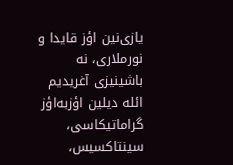یازی‌نین اؤز قایدا و نورملاری، نه باشینیزی آغریدیم ائله دیلین اؤز‌به‌اؤز گراماتیکاسی، سینتاکسیس،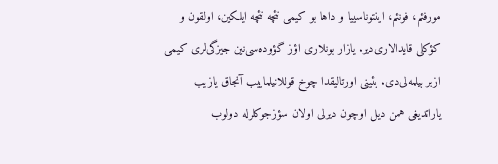مورفئم، فونئم، اینتوناسییا و داها بو کیمی نئچه نئچه ایلکین، اولقون و کؤکلی قایدالاری‌دیر. یازار بونلاری اؤز گؤوده‌سی‌نین جیزگی‌لری کیمی ازبر بیلمه‌لی‌دی. بئینی اورتالیقدا چوخ قوللانیلماییب آنجاق یازیب یاراتدیغی همن دیل اوچون دیرلی اولان سؤزجوکلرله دولوب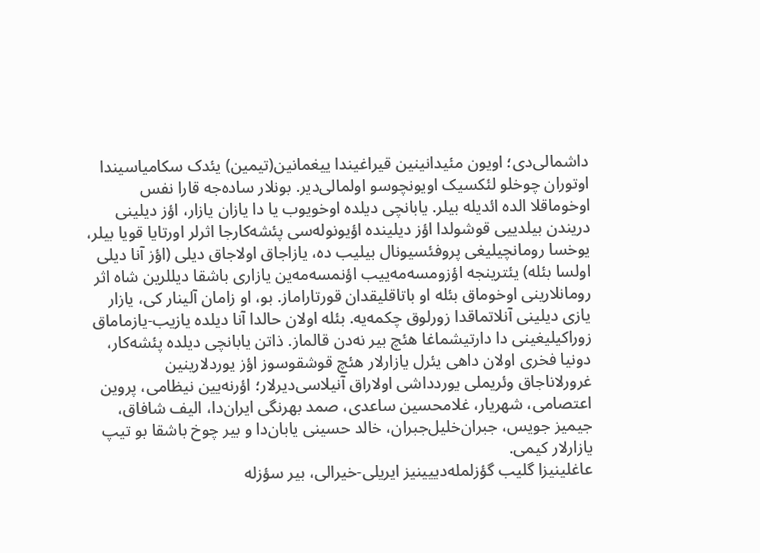داشمالی‌دی؛ اویون مئیدانینین قیراغیندا ییغمانین(تیمین) یئدک سکامیاسیندا اوتوران چوخلو لئکسیک اویونچوسو اولمالی‌دیر. بونلار ساده‌جه قارا نفس اوخوماقلا الده ائدیله بیلر. یابانچی دیلده اوخویوب یا دا یازان یازار، اؤز دیلینی دریندن بیلدییی قوشولدا اؤز دیلینده اؤیونوله‌سی پئشه‌کارجا اثرلر اورتایا قویا بیلر، یوخسا رومانچیلیغی پروفئسیونال بیلیب ده، یازاجاق اولاجاق دیلی (اؤز آنا دیلی اولسا بئله) یئترینجه اؤزومسه‌مه‌ییب اؤنمسه‌مه‌ین یازاری باشقا دیللرین شاه اثر رومانلارینی اوخوماق بئله او باتاقلیقدان قورتاراماز. بو، او زامان آلینار کی، یازار یازی دیلینی آنلاتماقدا زورلوق چکمه‌یه. بئله اولان حالدا آنا دیلده یازیب-یازماماق زوراکیلیغینی دا دارتیشماغا هئچ بیر نه‌دن قالماز. ذاتن یابانچی دیلده پئشه‌کار، دونیا فخری اولان داهی یئرل یازارلار هئچ قوشقوسوز اؤز یوردلارینین غرورلاناجاق وئریملی یوردداشی اولاراق آنیلاسی‌دیرلار؛ اؤرنه‌یین نیظامی، پروین اعتصامی، شهریار، غلامحسین ساعدی، صمد بهرنگی ایران‌دا، الیف شافاق، جیمیز جویس، جبران‌خلیل‌جبران، خالد حسینی یابان‌دا و بیر چوخ باشقا بو تیپ یازارلار کیمی.
عاغلینیزا گلیب گؤزلمله‌دییینیز ایریلی-خیرالی، بیر سؤزله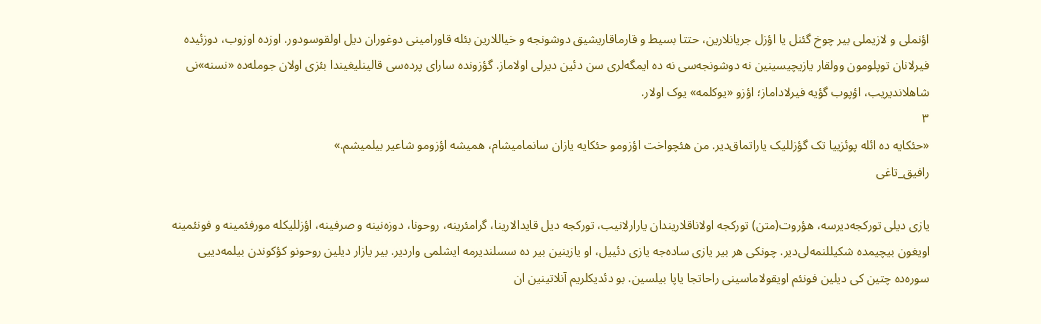اؤنملی و لازیملی بیر چوخ گئنل یا اؤزل جریانلارین، حتتا بسیط و قارماقاریشیق دوشونجه و خیاللارین بئله قاورامینی دوغوران دیل اولقوسودور. اوزده اوزوب، دوزئیده فیرلانان توپلومون وولقار یازیچیسینین نه دوشونجه‌سی نه ده ایمگه‌لری سن دئین دیرلی اولاماز. گؤزونده سارای پرده‌سی قالینلیغیندا بئزی اولان جومله‌ده «نسنه‌»نی شاهلاندیریب، اؤپوب گؤیه فیرلاداماز؛ اؤزو «یوکلمه» یوک اولار.
٣
«حئکایه ده ائله پوئزییا تک گؤزللیک یاراتماق‌دیر. من هئچواخت اؤزومو حئکایه یازان سانمامیشام، همیشه اؤزومو شاعیر بیلمیشم.»
رافیق_تاغی

یازی دیلی تورکجه‌دیرسه، هؤروت(متن) تورکجه اولاناقلاریندان یارارلانیب، تورکجه دیل قایدالارینا، گرامئرینه، روحونا، دوزه‌نینه و صرفینه، اؤزللیکله مورفئمینه و فونئمینه اویغون بیچیمده شکیللنمه‌لی‌دیر. چونکی هر بیر یازی ساده‌جه یازی دئییل، او یازینین بیر ده سسلندیرمه ایشلمی واردیر. بیر یازار دیلین روحونو کؤکوندن بیلمه‌دییی سوره‌ده چتین کی دیلین فونئم اویقولاماسینی راحاتجا یاپا بیلسین. بو دئدیکلریم آنلاتینین ان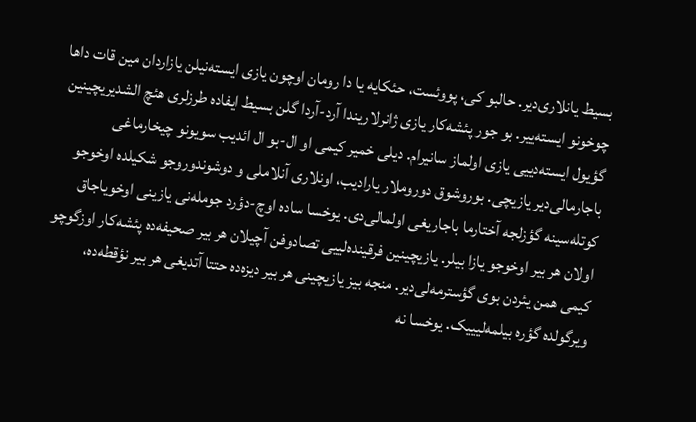بسیط یانلاری‌دیر. حالبو کی، پووئست، حئکایه یا دا رومان اوچون یازی ایسته‌نیلن یازاردان مین قات داها چوخونو ایسته‌ییر. بو جور پئشه‌کار یازی ژانرلاریندا آرد-آردا گلن بسیط ایفاده طرزلری هئچ الشدیریچینین گؤیول ایسته‌دییی یازی اولماز سانیرام. دیلی خمیر کیمی او ال-بو ال ائدیب سویونو چیخارماغی باجارمالی‌دیر یازیچی. بوروشوق دوروملار یارادیب، اونلاری آنلاملی و دوشوندوروجو شکیلده اوخوجو کوتله‌سینه گؤزلجه آختارما باجاریغی اولمالی‌دی. یوخسا ساده اوچ-دؤرد جومله‌نی یازینی اوخویاجاق اولان هر بیر اوخوجو یازا بیلر. یازیچینین فرقینده‌لییی تصادوفن آچیلان هر بیر صحیفه‌ده پئشه‌کار اوزگوچو کیمی همن یئردن بوی گؤسترمه‌لی‌دیر. منجه بیز یازیچینی هر بیر دیزه‌ده حتتا آتدیغی هر بیر نؤقطه‌ده، ویرگولده گؤره بیلمه‌لیییک. یوخسا نه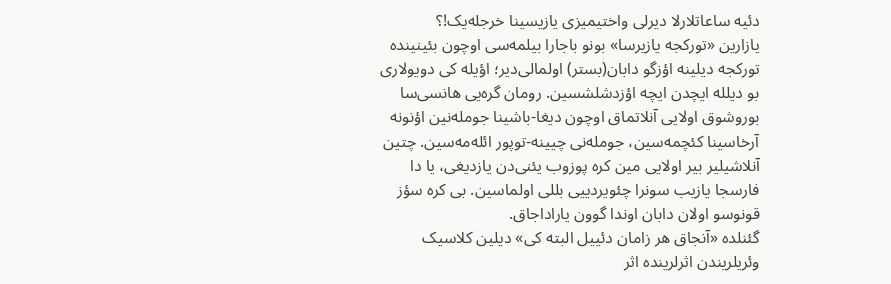دئیه ساعاتلارلا دیرلی واختیمیزی یازیسینا خرجله‌یک!؟
یازارین «تورکجه یازیرسا» بونو باجارا بیلمه‌سی اوچون بئینینده تورکجه دیلینه اؤزگو دابان(بستر) اولمالی‌دیر؛ اؤیله کی دویولاری بو دیلله ایچدن ایچه اؤزدشلشسین. رومان گره‌یی هانسی‌سا بوروشوق اولایی آنلاتماق اوچون دیغا-باشینا جومله‌نین اؤنونه آرخاسینا کئچمه‌سین، جومله‌نی چیینه-توپور ائله‌مه‌سین. چتین آنلاشیلیر بیر اولایی مین کره پوزوب یئنی‌دن یازدیغی، یا دا فارسجا یازیب سونرا چئویردییی بللی اولماسین. بی کره سؤز قونوسو اولان دابان اوندا گوون یاراداجاق.
گئنلده «آنجاق هر زامان دئییل البته کی» دیلین کلاسیک وئریلریندن اثرلرینده اثر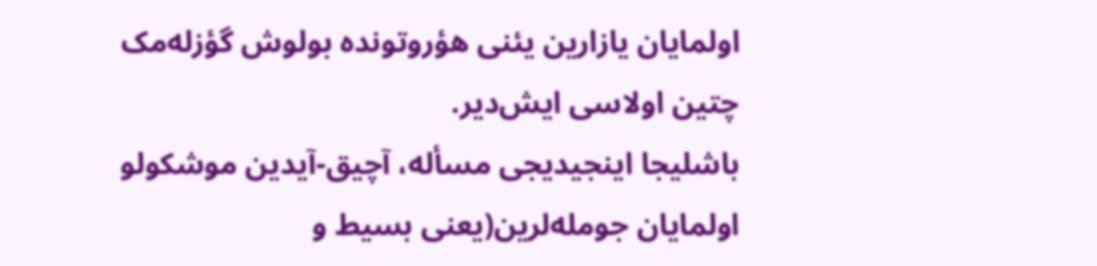اولمایان یازارین یئنی هؤروتونده بولوش گؤزله‌مک چتین اولاسی ایش‌دیر.
باشلیجا اینجیدیجی مسأله، آچیق-آیدین موشکولو اولمایان جومله‌لرین(یعنی بسیط و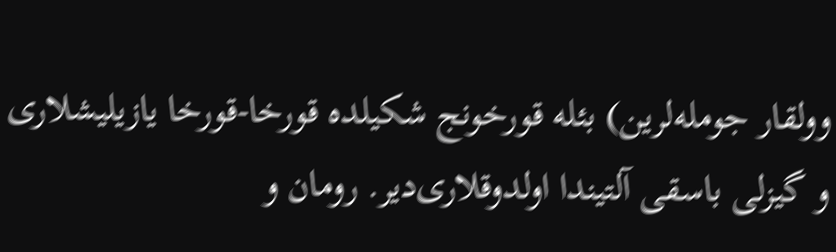وولقار جومله‌لرین) بئله قورخونج شکیلده قورخا-قورخا یازیلیشلاری و گیزلی باسقی آلتیندا اولدوقلاری‌دیر. رومان و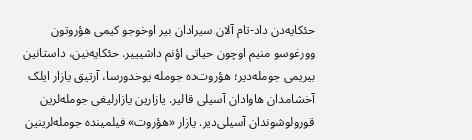حئکایه‌دن داد-تام آلان سیرادان بیر اوخوجو کیمی هؤروتون وورغوسو منیم اوچون حیاتی اؤنم داشیییر. حئکایه‌نین، داستانین بیریمی جومله‌دیر؛ هؤروت‌ده جومله یوخدورسا، آرتیق یازار ایلک آخشامدان هاوادان آسیلی قالیر. یازارین یازارلیغی جومله‌لرین قورولوشوندان آسیلی‌دیر. یازار «هؤروت» فیلمینده جومله‌لرینین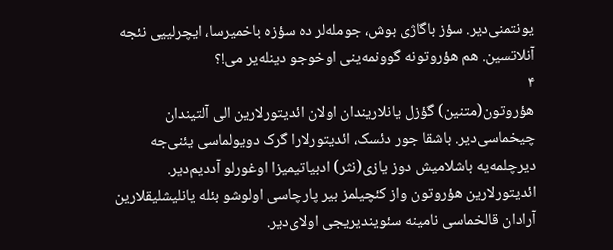یونتمنی‌دیر. سؤز باگاژی بوش، جومله‌لر ده سؤزه باخمیرسا، ایچرلییی نئجه آنلاتسین. هم هؤروتونه گوونمه‌ینی اوخوجو دینله‌یر می!؟
۴
هؤروتون(متنین) گؤزل یانلاریندان اولان ائدیتورلارین الی‌ آلتیندان چیخماسی‌دیر. باشقا جور دئسک، ائدیتورلارا گرک دویولماسی یئنی‌جه دیرچلمه‌یه باشلامیش دوز یازی(نثر) ادبیاتیمیزا اوغورلو آددیم‌دیر. ائدیتورلارین هؤروتون واز کئچیلمز بیر پارچاسی اولوشو بئله یانلیشلیقلارین آرادان قالخماسی نامینه سئویندیریجی اولای‌دیر.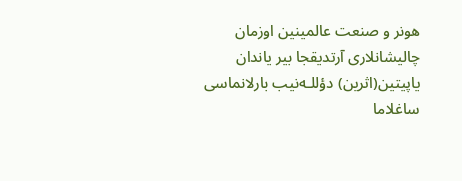هونر و صنعت عالمینین اوزمان چالیشانلاری آرتدیقجا بیر یاندان یاپیتین(اثرین) دؤللـه‌نیب بارلانماسی ساغلاما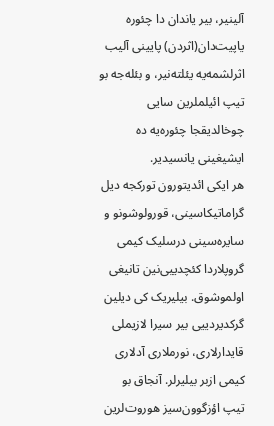آلینیر، بیر یاندان دا چئوره یاپیت‌دان(اثردن) پایینی آلیب اثرلشمه‌یه یئلته‌نیر، و بئله‌جه بو تیپ ائیلملرین سایی چوخالدیقجا چئوره‌یه ده ایشیغینی یانسیدیر.
هر ایکی ائدیتورون تورکجه دیل گراماتیکاسینی، قورولوشونو و سایره‌سینی درسلیک کیمی گروپلاردا کئچدییی‌نین تانیغی اولموشوق. بیلیریک کی دیلین گرکدیردییی بیر سیرا لازیملی قایدارلاری، نورملاری آدلاری کیمی ازبر بیلیرلر. آنجاق بو تیپ اؤز‌گوون‌سیز هوروت‌لرین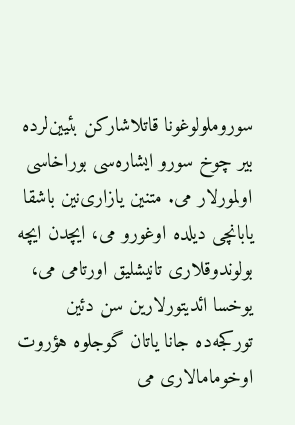سوروملولوغونا قاتلاشارکن بئیین‌لرده بیر چوخ سورو ایشاره‌سی بوراخاسی اولمورلار می. متنین یازاری‌نین باشقا یابانچی دیلده اوغورو می، ایچدن ایچه بولوندوقلاری تانیشلیق اورتامی می، یوخسا ائدیتورلارین سن دئین تورکجه‌ده جانا یاتان گوجلوه هؤروت اوخومامالاری می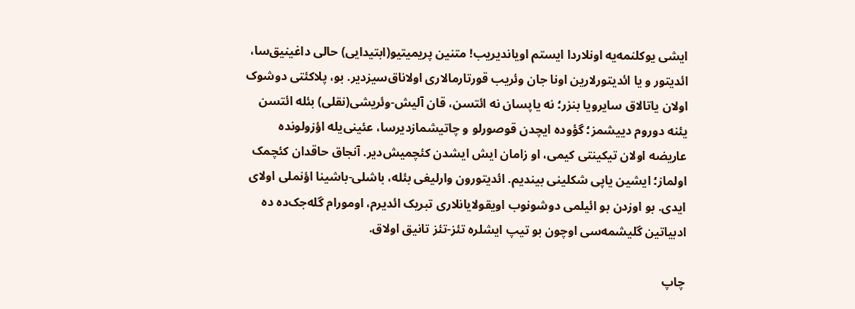ایشی یوکلنمه‌یه اونلاردا ایستم اویاندیریب! متنین پریمیتیو(ابتیدایی) حالی داغینیق‌سا، ائدیتور و یا ائدیتورلارین اونا جان وئریب قورتارمالاری اولاناق‌سیزدیر. بو، پلاکئتی دوشوک اولان یاتالاق سایرویا بنزر؛ نه یاپسان نه ائتسن، قان آلیش-وئریشی(نقلی) بئله ائتسن یئنه دوروم دییشمز؛ گؤوده ایچدن قوصورلو و چاتیشمازدیرسا، عئینی‌یله اؤزولونده عاریضه اولان تیکینتی کیمی، او زامان ایش ایشدن کئچمیش‌دیر. آنجاق حاقدان کئچمک اولماز؛ ایشین یاپی شکلینی بیندیم. ائدیتورون وارلیغی بئله، باشلی-باشینا اؤنملی اولای‌ ایدی. بو اوزدن بو ائیلمی دوشونوب اویقولایانلاری تبریک ائدیرم، اومورام گله‌جک‌ده ده ادبیاتین گلیشمه‌سی اوچون بو تیپ ایشلره تئز-تئز تانیق اولاق.

چاپ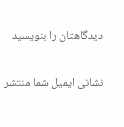دیدگاهتان را بنویسید

نشانی ایمیل شما منتشر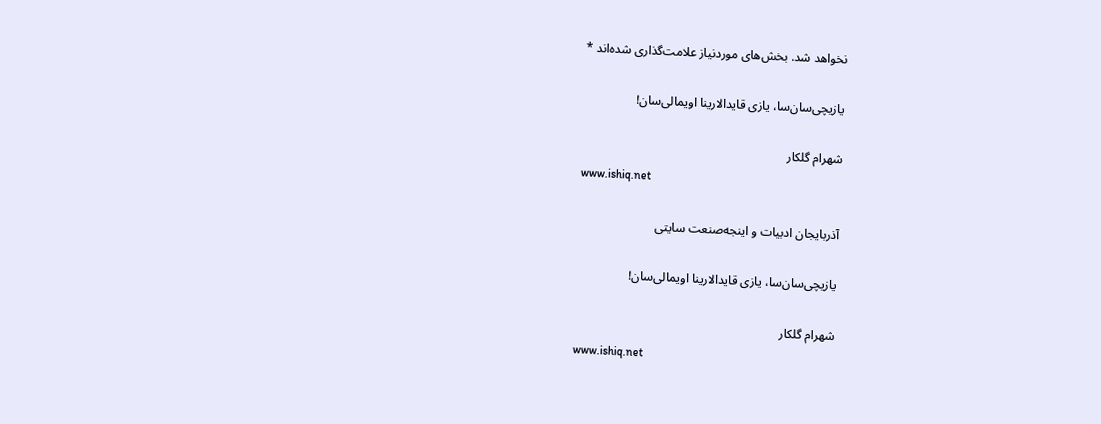نخواهد شد. بخش‌های موردنیاز علامت‌گذاری شده‌اند *

یازیچی‌سان‌سا، یازی قایدالارینا اویمالی‌سان!

شهرام گلکار
www.ishiq.net

آذربایجان ادبیات و اینجه‌صنعت سایتی

یازیچی‌سان‌سا، یازی قایدالارینا اویمالی‌سان!

شهرام گلکار
www.ishiq.net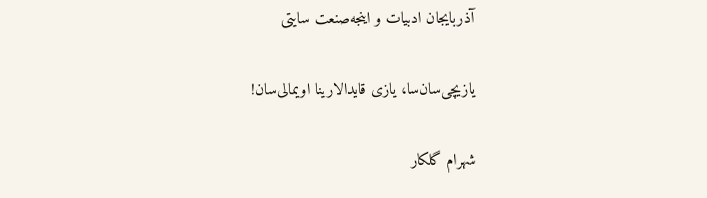آذربایجان ادبیات و اینجه‌صنعت سایتی

یازیچی‌سان‌سا، یازی قایدالارینا اویمالی‌سان!

شهرام گلکار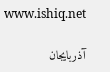www.ishiq.net

آذربایجان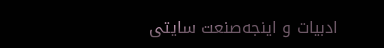ادبیات و اینجه‌صنعت سایتی